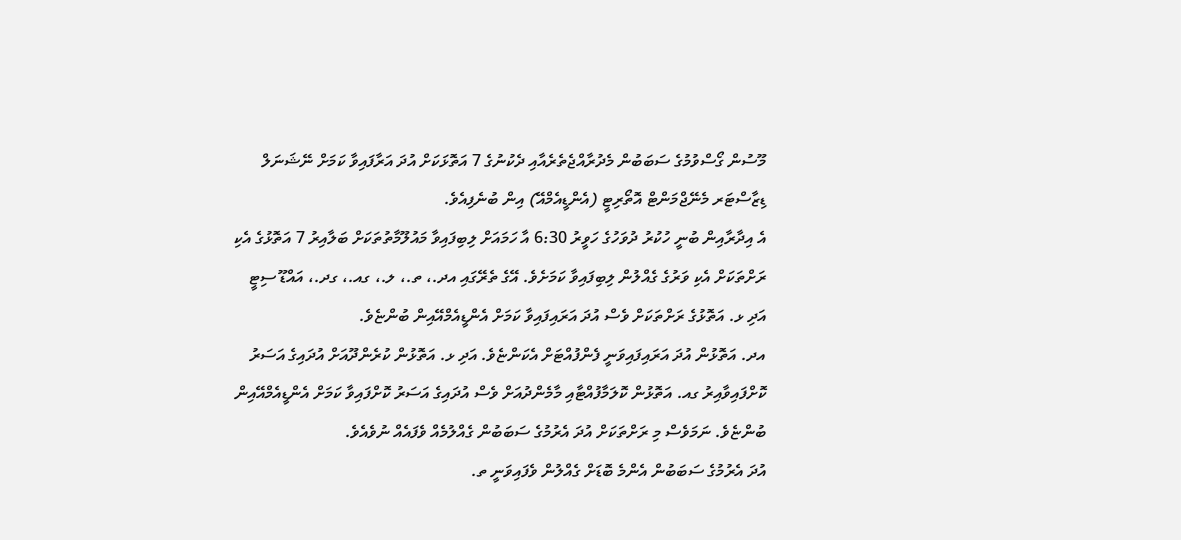މޫސުން ގޯސްވުމުގެ ސަބަބުން މެދުރާއްޖެތެރެއާއި ދެކުނުގެ 7 އަތޮޅަކަށް އުދަ އަރާފައިވާ ކަމަށް ނޭޝަނަލް ޑިޒާސްޓަރ މެނޭޖްމަންޓް އޮތޯރިޓީ (އެންޑީއެމްއޭ) އިން ބުނެފިއެވެ.
އެ އިދާރާއިން ބުނީ ހުކުރު ދުވަހުގެ ހަވީރު 6:30 އާ ހަމައަށް ލިބިފައިވާ މައުލޫމާތުތަކަށް ބަލާއިރު 7 އަތޮޅުގެ އެކި ރަށްތަކަށް އެކި ވަރުގެ ގެއްލުން ލިބިފައިވާ ކަމަށެވެ. އޭގެ ތެރޭގައި އދ.، ތ.، ލ.، ގއ.، ގދ.، އައްޑޫ ސިޓީ އަދި ޅ. އަތޮޅުގެ ރަށްތަކަށް ވެސް އުދަ އަރައިފައިވާ ކަމަށް އެންޑީއެމްއޭއިން ބުންޏެވެ.
އދ. އަތޮޅުން އުދަ އަރައިފައިވަނީ ފެންފުއްޓަށް އެކަންޏެވެ. އަދި ޅ. އަތޮޅުން ކުރެންދޫއަށް އުދައިގެ އަސަރު ކޮށްފައިވާއިރު ގއ. އަތޮޅުން ކޮލަމާފުއްޓާއި މާމެންދުއަށް ވެސް އުދައިގެ އަސަރު ކޮށްފައިވާ ކަމަށް އެންޑީއެމްއޭއިން ބުންޏެވެ. ނަމަވެސް މި ރަށްތަކަށް އުދަ އެރުމުގެ ސަބަބުން ގެއްލުމެއް ވެފައެއް ނުވެއެވެ.
އުދަ އެރުމުގެ ސަބަބުން އެންމެ ބޮޑަށް ގެއްލުން ވެފައިވަނީ ތ.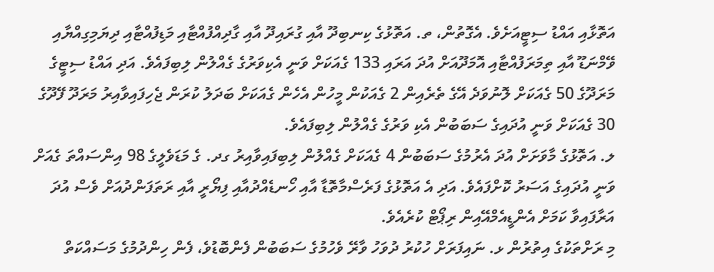އަތޮޅާއި އައްޑު ސިޓީއަށެވެ. އެގޮތުން، ތ. އަތޮޅުގެ ކިނބިދޫ އާއި ގުރައިދޫ އާއި ގާދިއްފުއްޓާއި މަޑިފުއްޓާއި ދިޔަމިގިއްޔާއި ވޭމްނަޑޫ އާއި ތިމަރަފުއްޓާއި އޮމަދޫއަށް އުދަ އަރައި 133 ގެއަކަށް ވަނީ އެކިވަރުގެ ގެއްލުން ލިބިފައެވެ. އަދި އައްޑު ސިޓީގެ މަރަދޫގެ 50 ގެއަކަށް ލޮނުވަދެ އޭގެ ތެރެއިން 2 ގެއަކުން މީހުން އެހެން ގެއަކަށް ބަދަލު ކުރަން ޖެހިފައިވާއިރު މަރަދޫ ފޭދޫގެ 30 ގެއަކަށް ވަނީ އުދައިގެ ސަބަބުން އެކި ވަރުގެ ގެއްލުން ލިބިފައެވެ.
ލ. އަތޮޅުގެ މާވަށަށް އުދަ އެރުމުގެ ސަބަބުން 4 ގެއަކަށް ގެއްލުން ލިބިފައިވާއިރު ގދ. ގެ މަޑަވެލީގެ 98 އިންސައްތަ ގެއަށް ވަނީ އުދައިގެ އަސަރު ކޮށްފައެވެ. އަދި އެ އަތޮޅުގެ ފަރެސްމާތޮޑާ އާއި ހޯނޑެއްދުއާއި ފިޔޯރީ އާއި ރަތަފަންދުއަށް ވެސް އުދަ އަރާފައިވާ ކަމަށް އެންޑީއެމްއޭއިން ރިޕޯޓް ކުރެއެވެ.
މި ރަށްތަކުގެ އިތުރުން ޅ. ނައިފަރަށް ހުކުރު ދުވަހު ވާރޭ ވެހުމުގެ ސަބަބުން ފެންބޮޑުވެ، ފެން ހިންދުމުގެ މަސައްކަތް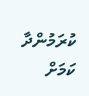ކުރަމުންދާ ކަމަށް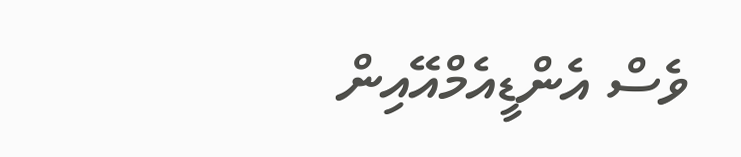ވެސް އެންޑީއެމްއޭއިން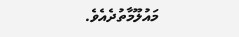މައުލޫމާތުދެއެވެ.